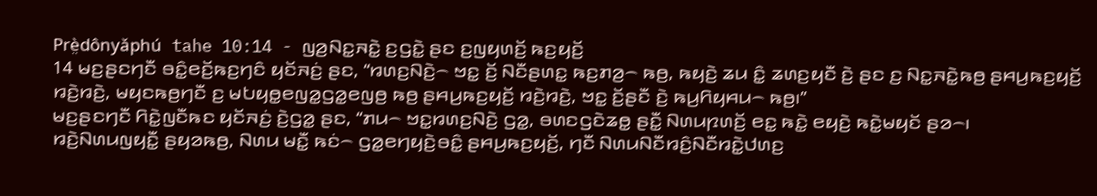Prè̤dônyǎphú tahe 10:14 - ꤜꤤ꤬ꤡꤢ꤭ꤏꤢꤧ꤭ ꤢ꤬ꤞꤢꤧ꤭ ꤔꤢ ꤢ꤬ꤜꤟꤛꤢꤩ꤬ ꤒꤢ꤬ꤟꤢꤩ꤬
14 ꤗꤢ꤬ꤔꤢꤚꤢꤪ ꤋꤢꤨ꤭ꤕꤢꤩ꤬ꤒꤢ꤬ꤚꤢꤨ ꤟꤢꤩꤏꤢꤦ꤬ ꤔꤢ, “ꤙꤛꤢ꤬ꤡꤢꤧ꤬꤮ ꤠꤢ꤭ ꤢꤩ꤬ ꤡꤢꤪꤔꤛꤢ꤭ ꤒꤢ꤬ꤊꤤ꤬꤮ ꤒꤥ꤬, ꤒꤟꤢꤧ꤬ ꤘꤣ ꤢꤨ꤭ ꤘꤛꤢ꤬ꤟꤢꤪ ꤢꤧ꤬ ꤔꤢ ꤢ꤬ ꤡꤢ꤭ꤏꤢꤧ꤭ꤒꤥ꤬ ꤔꤌꤣ꤬ꤒꤢ꤬ꤟꤢꤩ꤬ ꤙꤢꤧ꤬ꤙꤢꤧ꤬, ꤗꤟꤢꤒꤥ꤬ꤚꤢꤪ ꤢ꤬ ꤗꤝꤟꤥ꤭ꤕꤜꤤ꤭ꤞꤤ꤭ꤕꤜꤥ꤬ ꤒꤥ꤬ ꤔꤌꤣ꤬ꤒꤢ꤬ꤟꤢꤩ꤬ ꤙꤢꤧ꤬ꤙꤢꤧ꤬, ꤠꤢ꤭ ꤢꤩ꤬ꤔꤢꤪ ꤢꤧ꤬ ꤒꤣ꤬ꤖꤟꤌꤣ꤮ ꤒꤥ꤬꤯”
ꤗꤢ꤬ꤔꤢꤚꤢꤪ ꤖꤢꤧ꤭ꤜꤢꤪꤒꤢ ꤟꤢꤩꤏꤢꤦ꤬ ꤢꤧ꤬ꤞꤤ꤭ ꤔꤢ, “ꤊꤣ꤮ ꤠꤢ꤭ꤙꤛꤢ꤬ꤡꤢꤧ꤬ ꤞꤤ꤭, ꤋꤛꤢꤞꤢꤧꤘꤥ꤭ ꤔꤢꤪ꤭ ꤡꤛꤣꤐꤛꤢꤩ꤬ ꤕꤢ꤭ ꤒꤢꤧ꤭ ꤕꤟꤢꤧ꤬ ꤒꤢꤧ꤭ꤗꤟꤢꤩ ꤔꤤ꤮꤯
ꤙꤢꤧ꤬ꤡꤛꤣꤜꤟꤢꤪ꤭ ꤔꤟꤤꤒꤥ꤬, ꤡꤛꤣ ꤗꤢꤪ꤭ ꤒꤢꤦ꤮ ꤞꤤ꤭ꤕꤚꤟꤢꤧ꤬ꤋꤢꤨ꤭ ꤔꤌꤣ꤬ꤒꤢ꤬ꤟꤢꤩ꤬, ꤚꤢꤪ ꤡꤛꤣꤡꤢꤪꤙꤢꤨ꤬ꤡꤢꤪꤙꤢꤧ꤭ꤓꤛꤢ꤬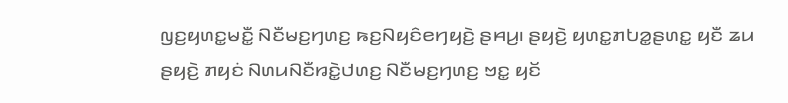ꤜꤢ꤬ꤟꤛꤢ꤭ꤗꤢꤪ꤭ ꤡꤢꤪꤗꤢ꤬ꤚꤛꤢ꤬ ꤒꤢ꤬ꤡꤟꤢꤨꤕꤚꤟꤢꤧ꤬ ꤔꤌꤣ꤬꤯ ꤔꤟꤢꤧ꤬ ꤟꤛꤢ꤭ꤊꤝꤤ꤭ꤔꤛꤢ꤭ ꤟꤢꤪ ꤘꤣ ꤔꤟꤢꤧ꤬ ꤊꤟꤢꤦ ꤡꤛꤣꤡꤢꤪꤙꤢꤧ꤭ꤓꤛꤢ꤬ ꤡꤢꤪꤗꤢ꤬ꤚꤛꤢ꤬ ꤠꤢ꤭ ꤟꤢꤩ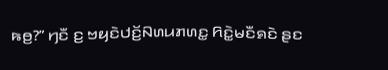ꤒꤥ꤬?” ꤚꤢꤪ ꤢ꤬ ꤠꤟꤢꤧꤓꤢꤩ꤬ꤡꤛꤣꤊꤛꤢ꤭ ꤖꤢꤧ꤭ꤗꤢꤪꤎꤢꤧ ꤔꤢ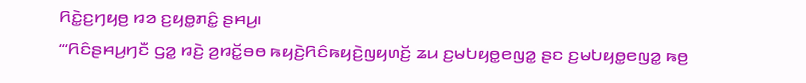ꤖꤢꤧ꤭ꤢ꤬ꤚꤟꤥ꤬ ꤙꤤ ꤢ꤬ꤟꤥ꤭ꤊꤢꤨ꤭ ꤔꤌꤣ꤬꤯
“‘ꤖꤢꤨꤔꤌꤣ꤬ꤚꤢꤪ ꤞꤤ꤭ ꤙꤢꤧ꤬ ꤤ꤬ꤙꤢꤩ꤭ꤋꤥ ꤒꤟꤢꤧ꤬ꤖꤢꤨꤒꤟꤢꤧ꤬ꤜꤟꤛꤢꤩ꤬ ꤘꤣ ꤢ꤬ꤗꤝꤟꤥ꤭ꤕꤜꤤ꤭ ꤔꤢ ꤢ꤬ꤗꤝꤟꤥ꤭ꤕꤜꤤ꤭ ꤒꤥ꤬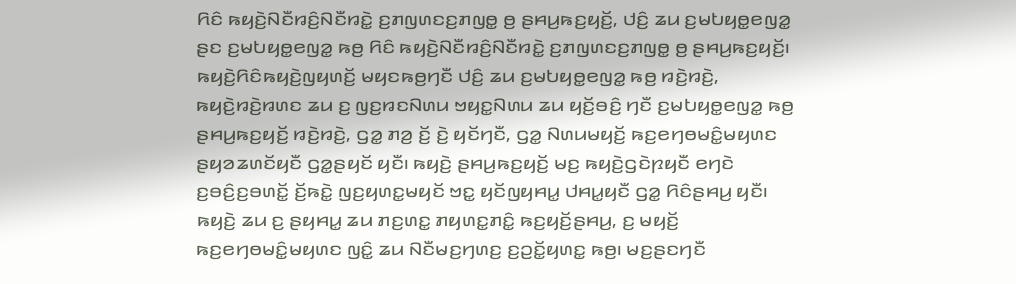ꤖꤢꤨ ꤒꤟꤢꤧ꤬ꤡꤢꤪꤙꤢꤨ꤬ꤡꤢꤪꤙꤢꤧ꤭ ꤢ꤬ꤊꤜꤛꤢꤢ꤬ꤊꤜꤥ꤭ ꤥ꤬ ꤔꤌꤣ꤬ꤒꤢ꤬ꤟꤢꤩ꤬, ꤓꤢꤨ꤬ ꤘꤣ ꤢ꤬ꤗꤝꤟꤥ꤭ꤕꤜꤤ꤭ ꤔꤢ ꤢ꤬ꤗꤝꤟꤥ꤭ꤕꤜꤤ꤭ ꤒꤥ꤬ ꤖꤢꤨ ꤒꤟꤢꤧ꤬ꤡꤢꤪꤙꤢꤨ꤬ꤡꤢꤪꤙꤢꤧ꤭ ꤢ꤬ꤊꤜꤛꤢꤢ꤬ꤊꤜꤥ꤭ ꤥ꤬ ꤔꤌꤣ꤬ꤒꤢ꤬ꤟꤢꤩ꤬꤯ ꤒꤟꤢꤧ꤬ꤖꤢꤨꤒꤟꤢꤧ꤬ꤜꤟꤛꤢꤩ꤬ ꤗꤟꤢꤒꤥ꤬ꤚꤢꤪ ꤓꤢꤨ꤬ ꤘꤣ ꤢ꤬ꤗꤝꤟꤥ꤭ꤕꤜꤤ꤭ ꤒꤥ꤬ ꤙꤢꤧ꤬ꤙꤢꤧ꤬, ꤒꤟꤢꤧ꤬ꤙꤢꤧ꤬ꤙꤛꤢ ꤘꤣ ꤢ꤬ ꤜꤢ꤬ꤙꤢꤡꤛꤣ ꤠꤟꤢ꤭ꤡꤛꤣ ꤘꤣ ꤟꤢꤩ꤬ꤋꤢꤨ꤬ ꤚꤢꤪ ꤢ꤬ꤗꤝꤟꤥ꤭ꤕꤜꤤ꤭ ꤒꤥ꤬ ꤔꤌꤣ꤬ꤒꤢ꤬ꤟꤢꤩ꤬ ꤙꤢꤧ꤬ꤙꤢꤧ꤬, ꤞꤤ꤭ ꤊꤤ꤬ ꤢꤩ꤬ ꤢꤧ꤬ ꤟꤢꤩꤚꤢꤪ, ꤞꤤ꤭ ꤡꤛꤣꤗꤟꤢꤩ꤬ ꤒꤢ꤬ꤕꤚꤥꤗꤢꤨ꤭ꤗꤟꤛꤢ ꤔꤟꤤꤘꤛꤢꤩꤟꤢꤪ ꤞꤤ꤭ꤔꤟꤢꤩ ꤟꤢꤪ꤯ ꤒꤟꤢꤧ꤬ ꤔꤌꤣ꤬ꤒꤢ꤬ꤟꤢꤩ꤬ ꤗꤢ꤬ ꤒꤟꤢꤧ꤬ꤞꤢꤧꤐꤟꤢꤪ ꤕꤚꤢꤧ ꤢ꤬ꤋꤢꤨ꤬ꤢ꤬ꤋꤛꤢꤩ꤭ ꤢꤩ꤬ꤒꤢꤧ꤭ ꤜꤢ꤬ꤟꤛꤢ꤭ꤗꤟꤢꤩ ꤠꤢ꤭ ꤟꤢꤩꤜꤟꤌꤣ꤭ ꤓꤌꤣ꤭ꤟꤢꤪ ꤞꤤ꤭ ꤖꤢꤨꤔꤌꤣ꤬ ꤟꤢꤪ꤯
ꤒꤟꤢꤧ꤬ ꤘꤣ ꤢ꤬ ꤔꤟꤌꤣ꤭ ꤘꤣ ꤊꤢ꤬ꤛꤢ꤭ ꤊꤟꤛꤢ꤭ꤊꤢꤨ꤭ ꤒꤢ꤬ꤟꤢꤩ꤬ꤔꤌꤣ꤬, ꤢ꤬ ꤗꤟꤢꤩ꤬ ꤒꤢ꤬ꤕꤚꤥꤗꤢꤨ꤭ꤗꤟꤛꤢ ꤜꤢꤨ꤭ ꤘꤣ ꤡꤢꤪꤗꤢ꤬ꤚꤛꤢ꤬ ꤢ꤬ꤑꤢꤩ꤭ꤟꤛꤢ꤭ ꤒꤥ꤬꤯ ꤗꤢ꤬ꤔꤢꤚꤢꤪ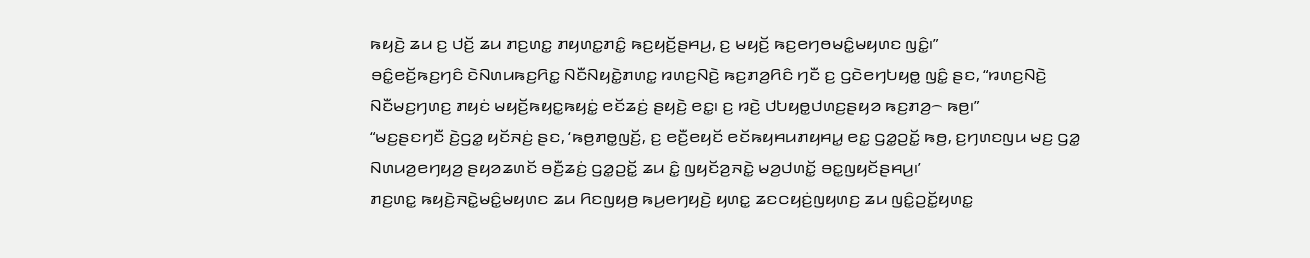ꤒꤟꤢꤧ꤬ ꤘꤣ ꤢ꤬ ꤓꤢꤩ꤬ ꤘꤣ ꤊꤢ꤬ꤛꤢ꤭ ꤊꤟꤛꤢ꤭ꤊꤢꤨ꤭ ꤒꤢ꤬ꤟꤢꤩ꤬ꤔꤌꤣ꤬, ꤢ꤬ ꤗꤟꤢꤩ꤬ ꤒꤢ꤬ꤕꤚꤥꤗꤢꤨ꤭ꤗꤟꤛꤢ ꤜꤢꤨ꤭꤯”
ꤋꤢꤨ꤭ꤕꤢꤩ꤬ꤒꤢ꤬ꤚꤢꤨ ꤢꤧꤡꤛꤣꤒꤢ꤬ꤖꤢ꤭ ꤡꤢꤪꤡꤟꤢꤧ꤭ꤊꤛꤢ꤭ ꤙꤛꤢ꤬ꤡꤢꤧ꤬ ꤒꤢ꤬ꤊꤤ꤬ꤖꤢꤨ ꤚꤢꤪ ꤢ꤬ ꤞꤢꤧꤕꤚꤝꤟꤥ꤭ ꤜꤢꤨ꤭ ꤔꤢ, “ꤙꤛꤢ꤬ꤡꤢꤧ꤬ ꤡꤢꤪꤗꤢ꤬ꤚꤛꤢ꤬ ꤊꤟꤢꤦ ꤗꤟꤢꤩ꤬ꤒꤟꤢ꤭ꤒꤟꤢꤦ꤭ ꤕꤢꤩꤘꤢꤦ꤬ ꤔꤟꤢꤧ꤬ ꤕꤢ꤭꤯ ꤢ꤬ ꤙꤢꤧ꤬ ꤓꤝꤟꤥ꤭ꤓꤛꤢ꤬ꤔꤟꤤ ꤒꤢ꤬ꤊꤤ꤬꤮ ꤒꤥ꤬꤯”
“ꤗꤢ꤬ꤔꤢꤚꤢꤪ ꤢꤧ꤬ꤞꤤ꤭ ꤟꤢꤩꤏꤢꤦ꤬ ꤔꤢ, ‘ꤒꤥ꤬ꤊꤥ꤭ꤜꤢꤩ꤬, ꤢ꤬ ꤕꤢꤪ꤬ꤕꤟꤢꤩ ꤕꤢꤩꤒꤟꤌꤣꤊꤟꤌꤣ꤭ ꤕꤢ꤭ ꤞꤤ꤭ꤑꤢꤩ꤭ ꤒꤥ꤬, ꤢ꤬ꤚꤛꤢꤜꤣ ꤗꤢ꤬ ꤞꤤ꤭ ꤡꤛꤣꤤ꤬ꤕꤚꤟꤤ꤬ ꤔꤟꤤꤘꤛꤢꤩ ꤋꤢꤪ꤬ꤘꤢꤦ꤬ ꤞꤤ꤭ꤑꤢꤩ꤭ ꤘꤣ ꤢꤨ꤭ ꤜꤟꤢꤩꤤ꤬ꤏꤢꤧ꤭ ꤗꤤ꤬ꤓꤛꤢꤩ꤭ ꤋꤢ꤭ꤜꤟꤢꤩꤔꤌꤣ꤬꤯’
ꤊꤢ꤬ꤛꤢ꤭ ꤒꤟꤢꤧ꤬ꤏꤢꤧ꤭ꤗꤢꤨ꤭ꤗꤟꤛꤢ ꤘꤣ ꤖꤢꤜꤟꤥ꤬ ꤒꤣ꤬ꤕꤚꤟꤢꤧ꤬ ꤟꤛꤢ꤭ ꤘꤢꤍꤟꤢꤦ꤬ꤜꤟꤛꤢ꤬ ꤘꤣ ꤜꤢꤨ꤭ꤑꤢꤩ꤭ꤟꤛꤢ꤭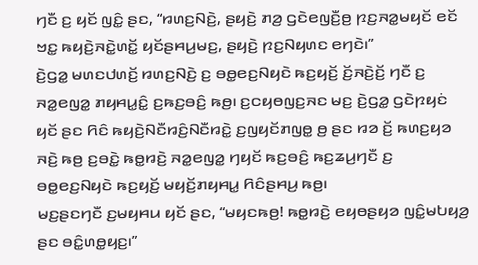ꤚꤢꤪ ꤢ꤬ ꤟꤢꤩ ꤜꤢꤨ꤭ ꤔꤢ, “ꤙꤛꤢ꤬ꤡꤢꤧ꤬, ꤔꤟꤢꤧ꤬ ꤊꤤ꤬ ꤞꤢꤧꤕꤜꤢꤪ꤬ꤥ꤬ ꤐꤢ꤬ꤏꤤ꤭ꤗꤟꤢꤩ ꤕꤢꤩ ꤠꤢ꤭ ꤒꤟꤢꤧ꤬ꤏꤢꤧ꤭ꤛꤢꤩ꤭ ꤟꤢꤩꤔꤌꤣ꤬ꤗꤢ꤬, ꤔꤟꤢꤧ꤬ ꤐꤢ꤬ꤡꤟꤛꤢ ꤕꤚꤢꤧ꤯”
ꤢꤧ꤬ꤞꤤ꤭ ꤗꤛꤢꤓꤛꤢꤩ꤬ ꤙꤛꤢ꤬ꤡꤢꤧ꤬ ꤢ꤬ ꤋꤥ꤭ꤕꤢ꤬ꤡꤟꤢꤧ ꤒꤢ꤬ꤟꤢꤩ꤬ ꤢꤩ꤬ꤏꤢꤧ꤬ꤢꤩ꤬ ꤚꤢꤪ ꤢ꤬ ꤏꤤ꤭ꤕꤜꤤ꤭ ꤊꤟꤌꤣ꤭ꤢꤨ꤭ ꤢ꤬ꤒꤢ꤬ꤋꤢꤨ꤬ ꤒꤥ꤬꤯ ꤢ꤬ꤍꤟꤥꤜꤢ꤬ꤏꤢ ꤗꤢ꤬ ꤢꤧ꤬ꤞꤤ꤭ ꤞꤢꤧꤐꤟꤢꤦ ꤟꤢꤩ ꤔꤢ ꤖꤢꤨ ꤒꤟꤢꤧ꤬ꤡꤢꤪꤙꤢꤨ꤬ꤡꤢꤪꤙꤢꤧ꤭ ꤢ꤬ꤜꤟꤢꤩꤊꤜꤥ꤭ ꤥ꤬ ꤔꤢ ꤙꤤ ꤢꤩ꤬ ꤒꤛꤢ꤬ꤟꤤ ꤏꤢꤧ꤬ ꤒꤥ꤬ ꤢ꤬ꤋꤢꤧ꤭ ꤒꤥ꤭ꤙꤢꤧ꤬ ꤏꤤ꤭ꤕꤜꤤ꤭ ꤚꤟꤢꤩ ꤒꤢ꤬ꤋꤢꤨ꤬ ꤒꤢ꤬ꤘꤣ꤬ꤚꤢꤪ ꤢ꤬ ꤋꤥ꤭ꤕꤢ꤬ꤡꤟꤢꤧ ꤒꤢ꤬ꤟꤢꤩ꤬ ꤗꤟꤢꤩ꤬ꤊꤟꤌꤣ꤭ ꤖꤢꤨꤔꤌꤣ꤬ ꤒꤥ꤬꤯
ꤗꤢ꤬ꤔꤢꤚꤢꤪ ꤢ꤬ꤗꤟꤌꤣ ꤟꤢꤩ ꤔꤢ, “ꤗꤟꤢꤒꤥ꤬! ꤒꤥ꤭ꤙꤢꤧ꤬ ꤕꤟꤥꤔꤟꤤ ꤜꤢꤨ꤭ꤗꤝꤟꤤ꤬ ꤔꤢ ꤋꤢꤨ꤭ꤛꤥ꤭ꤟꤢ꤬꤯”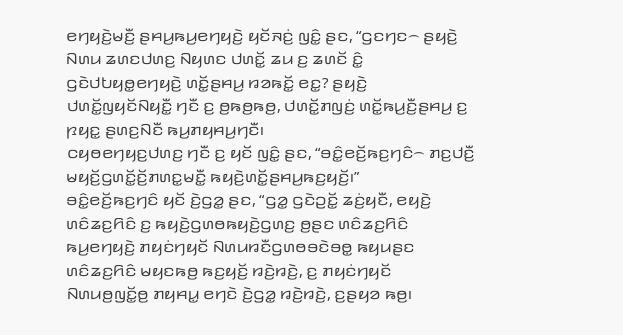ꤕꤚꤟꤢꤧ꤬ꤗꤢꤪ꤬ ꤔꤌꤣ꤬ꤒꤣ꤬ꤕꤚꤟꤢꤧ꤬ ꤟꤢꤩꤏꤢꤦ꤬ ꤜꤢꤨ꤭ ꤔꤢ, “ꤞꤢꤚꤢ꤮ ꤔꤟꤢꤧ꤬ ꤡꤛꤣ ꤘꤛꤢꤓꤛꤢ꤬ ꤡꤟꤛꤢ ꤓꤛꤢꤩ꤭ ꤘꤣ ꤢ꤬ ꤘꤛꤢꤩ ꤢꤨ꤭ ꤞꤢꤧꤓꤝꤟꤥ꤭ꤕꤚꤟꤢꤧ꤬ ꤛꤢꤩ꤭ꤔꤌꤣ꤬ ꤙꤤꤒꤢꤩ꤭ ꤕꤢ꤭? ꤔꤟꤢꤧ꤬ ꤓꤛꤢꤩ꤭ꤜꤟꤢꤩꤡꤟꤢꤪ꤭ ꤚꤢꤪ ꤢ꤬ ꤥ꤬ꤒꤥ꤬ꤒꤥ꤬, ꤓꤛꤢꤩ꤭ꤊꤜꤢꤦ꤬ ꤛꤢꤩ꤭ꤒꤣ꤬ꤢꤪ꤬ꤔꤌꤣ꤬ ꤢ꤬ ꤐꤟꤢ꤭ ꤔꤛꤢ꤬ꤡꤢꤪ ꤒꤣ꤬ꤊꤟꤌꤣ꤬ꤚꤢꤪ꤯
ꤍꤟꤥꤕꤚꤟꤢ꤬ꤓꤛꤢ꤬ ꤚꤢꤪ ꤢ꤬ ꤟꤢꤩ ꤜꤢꤨ꤭ ꤔꤢ, “ꤋꤢꤨ꤭ꤕꤢꤩ꤬ꤒꤢ꤬ꤚꤢꤨ꤮ ꤊꤢ꤬ꤓꤢꤪ꤬ ꤗꤟꤢꤩ꤬ꤞꤛꤢꤩ꤭ꤢꤩ꤬ꤊꤛꤢ꤭ꤗꤢꤪ꤭ ꤒꤟꤢꤧ꤬ꤛꤢꤩ꤭ꤔꤌꤣ꤬ꤒꤢ꤬ꤟꤢꤩ꤬꤯”
ꤋꤢꤨ꤭ꤕꤢꤩ꤬ꤒꤢ꤬ꤚꤢꤨ ꤟꤢꤩ ꤢꤧ꤬ꤞꤤ꤭ ꤔꤢ, “ꤞꤤ꤭ ꤞꤢꤧꤑꤢꤩ꤭ ꤘꤢꤦ꤬ꤟꤢꤪ, ꤕꤟꤢꤧ꤬ ꤛꤢꤨꤘꤢ꤬ꤖꤢꤨ ꤢ꤬ ꤒꤟꤢꤧ꤬ꤞꤛꤥꤒꤟꤢꤧ꤬ꤞꤛꤢ꤬ ꤥ꤬ꤔꤢ ꤛꤢꤨꤘꤢ꤬ꤖꤢꤨ ꤒꤣ꤬ꤕꤚꤟꤢꤧ꤬ ꤊꤟꤢꤦꤚꤟꤢꤩ ꤡꤛꤣꤙꤢꤪꤞꤛꤥꤋꤢꤧꤋꤥ꤭ ꤒꤟꤣꤔꤢ ꤛꤢꤨꤘꤢ꤬ꤖꤢꤨ ꤗꤟꤢꤒꤥ꤬ ꤒꤢ꤬ꤟꤢꤩ꤬ ꤙꤢꤧ꤬ꤙꤢꤧ꤬, ꤢ꤬ ꤊꤟꤢꤦꤚꤟꤢꤩ ꤡꤛꤣꤥ꤬ꤜꤢꤩ꤭ꤥ꤬ ꤊꤟꤌꤣ꤭ ꤕꤚꤢꤧ ꤢꤧ꤬ꤞꤤ꤭ ꤙꤢꤧ꤬ꤙꤢꤧ꤬, ꤢ꤬ꤔꤟꤤ ꤒꤥ꤬꤯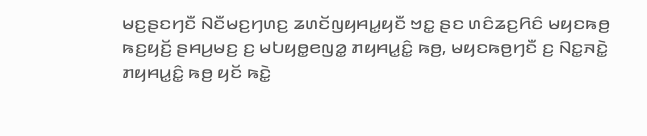ꤗꤢ꤬ꤔꤢꤚꤢꤪ ꤡꤢꤪꤗꤢ꤬ꤚꤛꤢ꤬ ꤘꤛꤢꤩꤜꤟꤌꤣ꤭ꤟꤢꤪ ꤠꤢ꤭ ꤔꤢ ꤛꤢꤨꤘꤢ꤬ꤖꤢꤨ ꤗꤟꤢꤒꤥ꤬ ꤒꤢ꤬ꤟꤢꤩ꤬ ꤔꤌꤣ꤬ꤗꤢ꤬ ꤢ꤬ ꤗꤝꤟꤥ꤭ꤕꤜꤤ꤭ ꤊꤟꤌꤣ꤭ꤢꤨ꤭ ꤒꤥ꤬, ꤗꤟꤢꤒꤥ꤬ꤚꤢꤪ ꤢ꤬ ꤡꤢ꤭ꤏꤢꤧ꤭ ꤊꤟꤌꤣ꤭ꤢꤨ꤭ ꤒꤥ꤬ ꤟꤢꤩ ꤒꤢꤧ꤭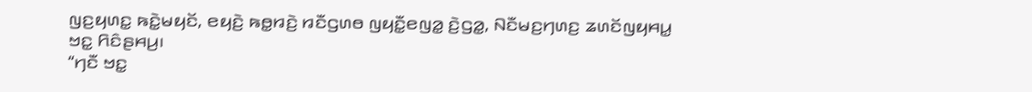ꤜꤢ꤬ꤟꤛꤢ꤭ ꤒꤢꤧ꤭ꤗꤟꤢꤩ, ꤕꤟꤢꤧ꤬ ꤒꤥ꤭ꤙꤢꤧ꤬ ꤙꤢꤪꤞꤛꤥ ꤜꤟꤢꤪ꤭ꤕꤜꤤ꤭ ꤢꤧ꤬ꤞꤤ꤭, ꤡꤢꤪꤗꤢ꤬ꤚꤛꤢ꤬ ꤘꤛꤢꤩꤜꤟꤌꤣ꤭ ꤠꤢ꤭ ꤖꤢꤨꤔꤌꤣ꤬꤯
“ꤚꤢꤪ ꤠꤢ꤭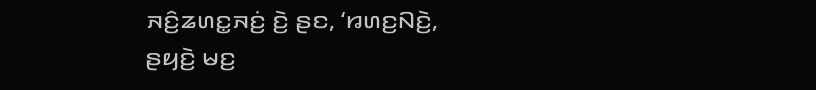ꤏꤢꤨ꤬ꤘꤛꤢ꤭ꤏꤢꤦ꤬ ꤢꤧ꤬ ꤔꤢ, ‘ꤙꤛꤢ꤬ꤡꤢꤧ꤬, ꤔꤟꤢꤧ꤬ ꤗꤢ꤬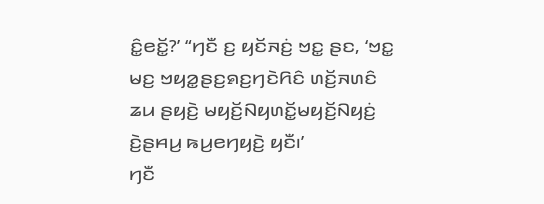ꤢꤨ꤭ꤕꤢꤩ꤭?’ “ꤚꤢꤪ ꤢ꤬ ꤟꤢꤩꤏꤢꤦ꤬ ꤠꤢ꤭ ꤔꤢ, ‘ꤠꤢ꤭ ꤗꤢ꤬ ꤠꤟꤤ꤭ꤔꤢ꤬ꤎꤢ꤬ꤚꤢꤧꤖꤢꤨ ꤛꤢꤩ꤬ꤏꤛꤢꤨ ꤘꤣ ꤔꤟꤢꤧ꤬ ꤗꤟꤢꤩ꤬ꤡꤟꤛꤢꤩ꤭ꤗꤟꤢꤩ꤬ꤡꤟꤢꤦ꤬ ꤢꤧ꤬ꤔꤌꤣ꤬ ꤒꤣ꤬ꤕꤚꤟꤢꤧ꤬ ꤟꤢꤪ꤯’
ꤚꤢꤪ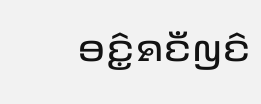ꤋꤢꤨ꤭ꤎꤢꤪꤜꤢꤨ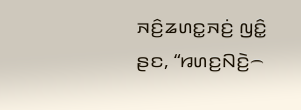ꤏꤢꤨ꤬ꤘꤛꤢ꤭ꤏꤢꤦ꤬ ꤜꤢꤨ꤭ ꤔꤢ, “ꤙꤛꤢ꤬ꤡꤢꤧ꤬꤮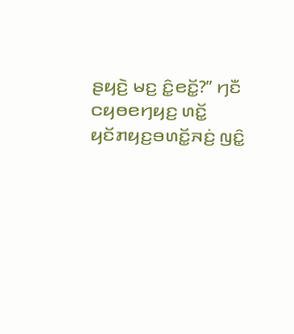ꤔꤟꤢꤧ꤬ ꤗꤢ꤬ ꤢꤨ꤭ꤕꤢꤩ꤭?” ꤚꤢꤪ ꤍꤟꤥꤕꤚꤟꤢ꤬ ꤛꤢꤩ꤭ ꤟꤢꤩꤊꤟꤢ꤬ꤋꤛꤢꤩ꤭ꤏꤢꤦ꤬ ꤜꤢꤨ꤭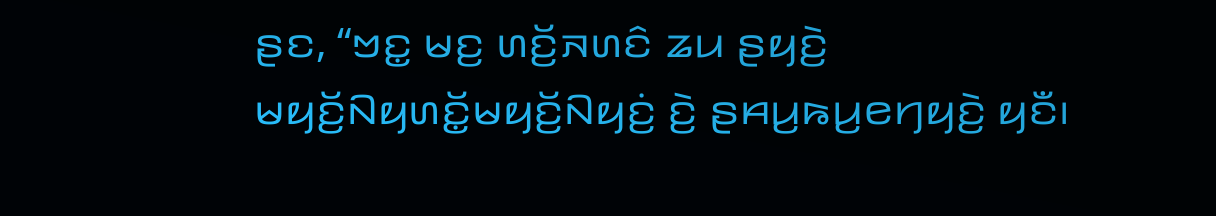ꤔꤢ, “ꤠꤢ꤭ ꤗꤢ꤬ ꤛꤢꤩ꤬ꤏꤛꤢꤨ ꤘꤣ ꤔꤟꤢꤧ꤬ ꤗꤟꤢꤩ꤬ꤡꤟꤛꤢꤩ꤭ꤗꤟꤢꤩ꤬ꤡꤟꤢꤦ꤬ ꤢꤧ꤬ ꤔꤌꤣ꤬ꤒꤣ꤬ꤕꤚꤟꤢꤧ꤬ ꤟꤢꤪ꤯